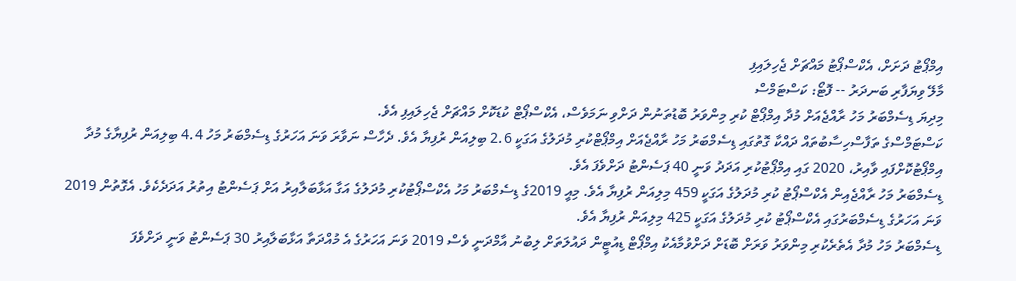އިމްޕޯޓު ދަށަށް، އެކްސްޕޯޓު މައްޗަށް ޖެހިލައިފި
މާލޭ ވިޔަފާރި ބަނދަރު -- ފޮޓޯ: ކަސްޓަމްސް
މިދިޔަ ޑިސެމްބަރު މަހު ރާއްޖެއަށް މުދާ އިމްޕޯޓް ކުރި މިންވަރު ބޮޑުތަނުން ދަށްވި ނަމަވެސް، އެކްސްޕޯޓް ކުޑަކޮށް މައްޗަށް ޖެހިލައިފި އެވެ.
ކަސްޓަމްސްގެ ތަފާސްހިސާބުތައް ދައްކާ ގޮތުގައި ޑިސެމްބަރު މަހު ރާއްޖެއަށް އިމްޕޯޓްކުރި މުދަލުގެ އަގަކީ 2.6 ބިލިއަން ރުފިޔާ އެވެ. ދެހާސް ނަވާރަ ވަނަ އަހަރުގެ ޑިސެމްބަރު މަހު 4.4 ބިލިއަން ރުފިޔާގެ މުދާ އިމްޕޯޓުކޮށްފައި ވާއިރު، 2020 ގައި އިމްޕޯޓުކުރި އަދަދު ވަނީ 40 ޕަސެންޓު ދަށްވެފަ އެވެ.
ޑިސެމްބަރު މަހު ރާއްޖެއިން އެކްސްޕޯޓު ކުރި މުދަލުގެ އަގަކީ 459 މިލިއަން ރުފިޔާ އެވެ. މިއީ 2019ގެ ޑިސެމްބަރު މަހު އެކްސްޕޯޓުކުރި މުދަލުގެ އަގާ އަޅާބަލާއިރު އަށް ޕަސެންޓު އިތުރު އަދަދެކެވެ. އެގޮތުން 2019 ވަނަ އަހަރުގެ ޑިސެމްބަރުގައި އެކްސްޕޯޓު ކުރި މުދަލުގެ އަގަކީ 425 މިލިއަން ރުފިޔާ އެވެ.
ޑިސެމްބަރު މަހު މުދާ އެތެރެކުރި މިންވަރު ވަރަށް ބޮޑަށް ދަށްވުމާއެކު އިމްޕޯޓް ޑިއުޓީން ދައުލަތަށް ލިބުނު އާމްދަނީ ވެސް 2019 ވަނަ އަހަރުގެ އެ މުއްދަތާ އަޅާބަލާއިރު 30 ޕަސެންޓު ވަނީ ދަށްވެފަ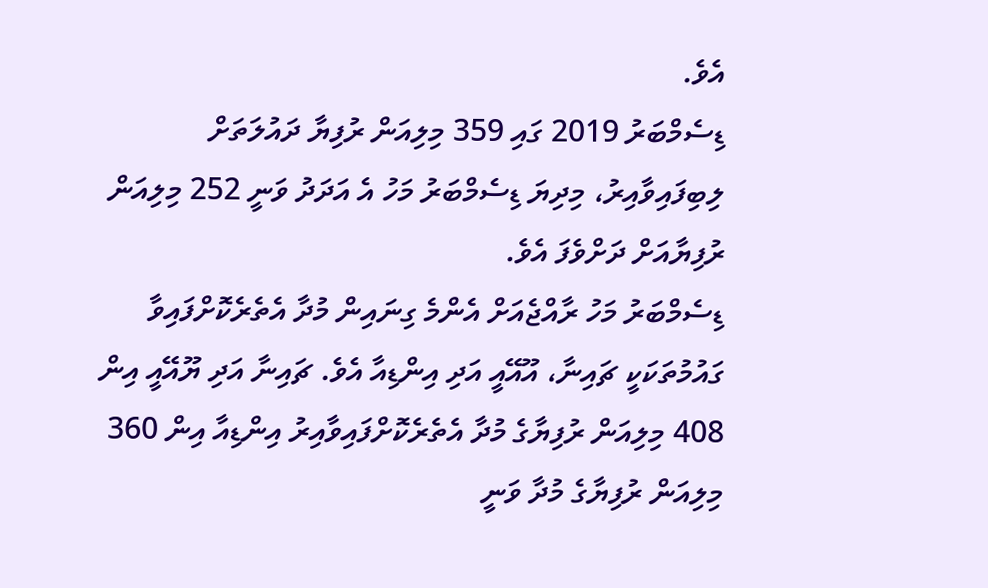އެވެ.
ޑިސެމްބަރު 2019 ގައި 359 މިލިއަން ރުފިޔާ ދައުލަތަށް ލިބިފައިވާއިރު، މިދިޔަ ޑިސެމްބަރު މަހު އެ އަދަދު ވަނީ 252 މިލިއަން ރުފިޔާއަށް ދަށްވެފަ އެވެ.
ޑިސެމްބަރު މަހު ރާއްޖެއަށް އެންމެ ގިނައިން މުދާ އެތެރެކޮށްފައިވާ ގައުމުތަކަކީ ޗައިނާ، އޫއޭއީ އަދި އިންޑިއާ އެވެ. ޗައިނާ އަދި ޔޫއޭއީ އިން 408 މިލިއަން ރުފިޔާގެ މުދާ އެތެރެކޮށްފައިވާއިރު އިންޑިއާ އިން 360 މިލިއަން ރުފިޔާގެ މުދާ ވަނީ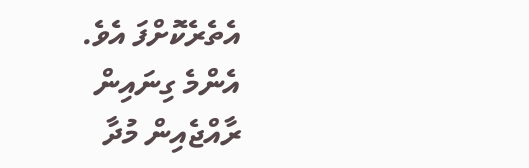އެތެރެކޮށްފަ އެވެ.
އެންމެ ގިނައިން ރާއްޖެއިން މުދާ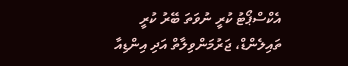އެކްސްޕޯޓު ކުރީ ނުވަތަ ބޭރު ކުރީ ތައިލެންޑް، ޖަރުމަންވިލާތް އަދި އިންޑިއާ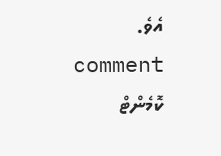އެވެ.
comment ކޮމެންޓް